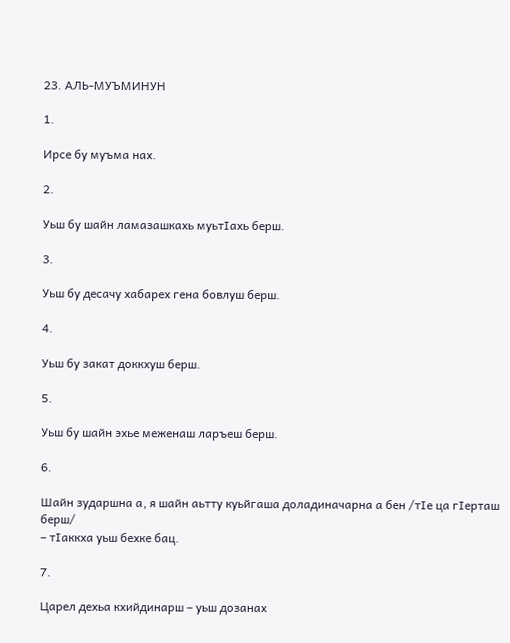23. АЛЬ-МУЪМИНУН

1.

Ирсе бу муъма нах.

2.

Уьш бу шайн ламазашкахь муьтIахь берш.

3.

Уьш бу десачу хабарех гена бовлуш берш.

4.

Уьш бу закат доккхуш берш.

5.

Уьш бу шайн эхье меженаш ларъеш берш.

6.

Шайн зударшна а‚ я шайн аьтту куьйгаша доладиначарна а бен /тIе ца гIерташ берш/
– тIаккха уьш бехке бац.

7.

Царел дехьа кхийдинарш – уьш дозанах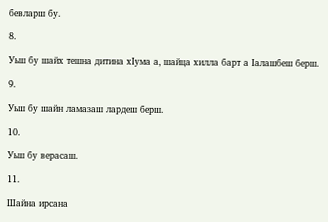бевларш бу.

8.

Уьш бу шайх тешна дитина хIума а‚ шайца хилла барт а Iалашбеш берш.

9.

Уьш бу шайн ламазаш лардеш берш.

10.

Уьш бу верасаш.

11.

Шайна ирсана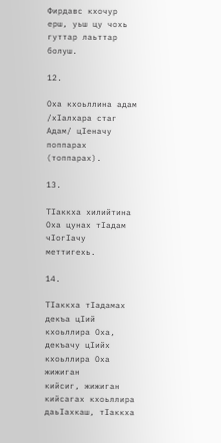Фирдавс кхочур ерш‚ уьш цу чохь гуттар лаьттар болуш.

12.

Оха кхоьллина адам /хIалхара стаг Адам/ цIеначу поппарах (топпарах).

13.

ТIаккха хилийтина Оха цунах тIадам чIогIачу меттигехь.

14.

ТIаккха тIадамах декъа цIий кхоьллира Оха‚ декъачу цIийх кхоьллира Оха жижиган
кийсиг‚ жижиган кийсагах кхоьллира даьIахкаш‚ тIаккха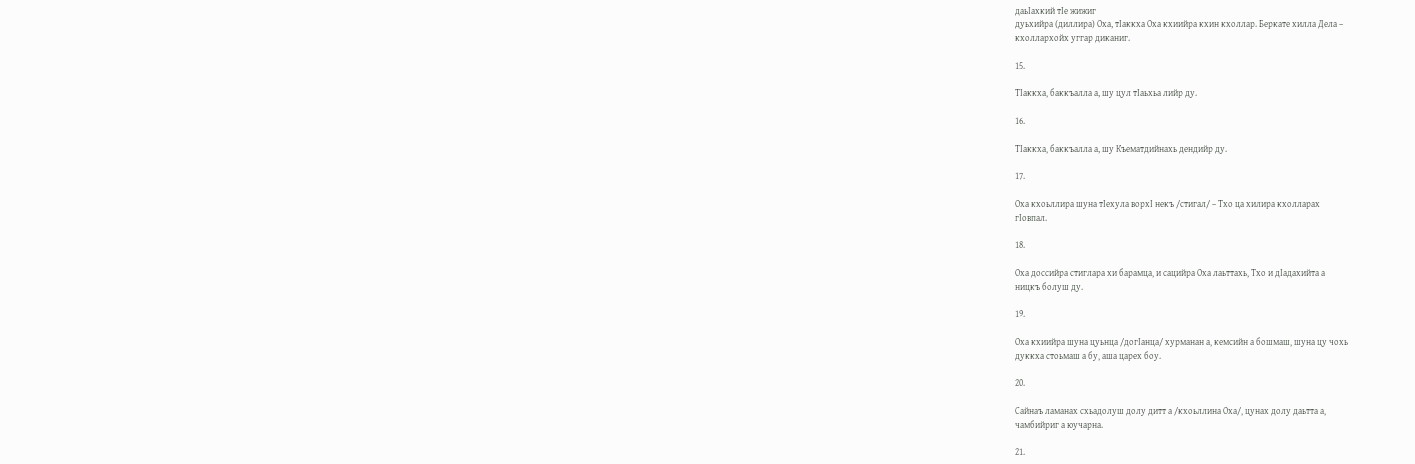даьIахкий тIе жижиг
дуьхийра (диллира) Оха, тIаккха Оха кхиийра кхин кхоллар. Беркате хилла Дела –
кхоллархойх уггар диканиг.

15.

ТIаккха‚ баккъалла а, шу цул тIаьхьа лийр ду.

16.

ТIаккха‚ баккъалла а, шу Къематдийнахь дендийр ду.

17.

Оха кхоьллира шуна тIехула ворхI некъ /стигал/ – Тхо ца хилира кхолларах
гIовпал.

18.

Оха доссийра стиглара хи барамца‚ и сацийра Оха лаьттахь‚ Тхо и дIадахийта а
ницкъ болуш ду.

19.

Оха кхиийра шуна цуьнца /догIанца/ хурманан а‚ кемсийн а бошмаш‚ шуна цу чохь
дуккха стоьмаш а бу‚ аша царех боу.

20.

Сайнаъ ламанах схьадолуш долу дитт а /кхоьллина Оха/‚ цунах долу даьтта а‚
чамбийриг а юучарна.

21.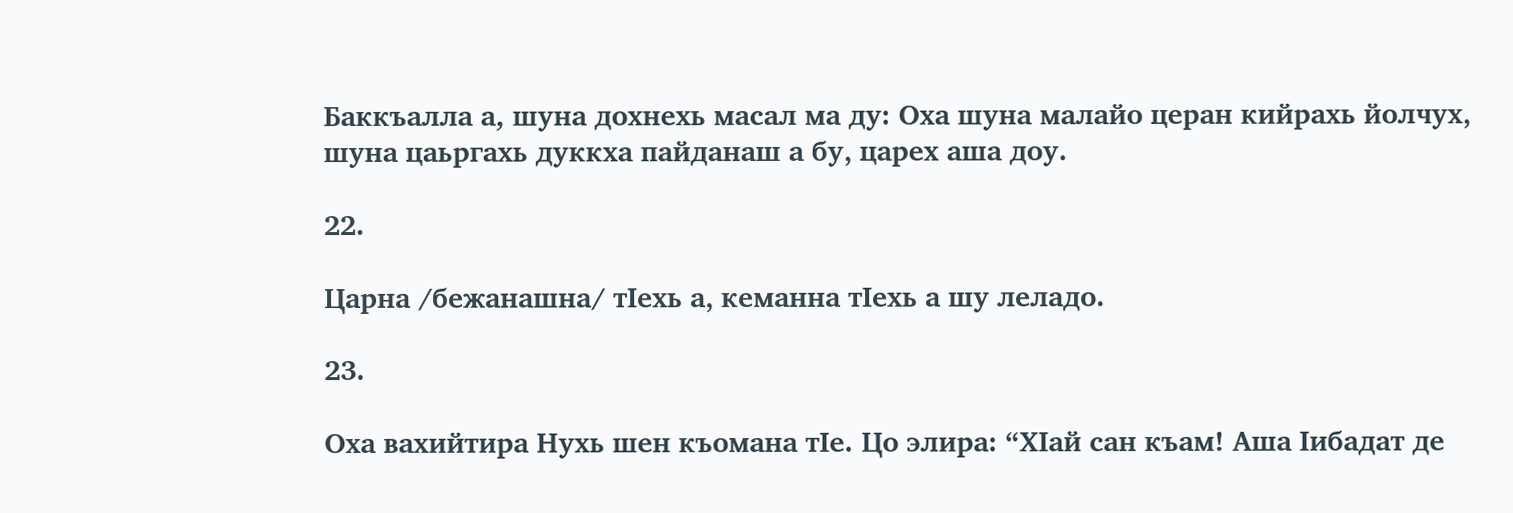Баккъалла а, шуна дохнехь масал ма ду: Оха шуна малайо церан кийрахь йолчух‚
шуна цаьргахь дуккха пайданаш а бу‚ царех аша доу.

22.

Царна /бежанашна/ тIехь а‚ кеманна тIехь а шу леладо.

23.

Оха вахийтира Нухь шен къомана тIе. Цо элира: “ХIай сан къам! Аша Iибадат де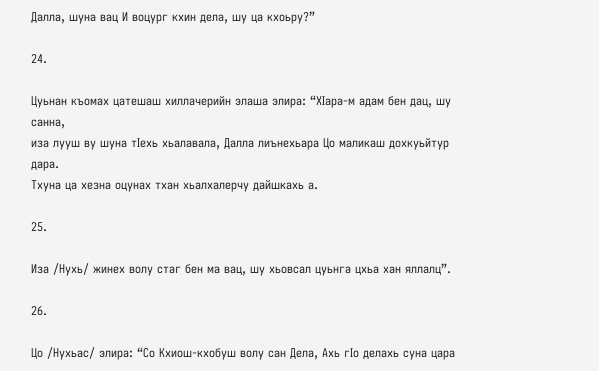Далла‚ шуна вац И воцург кхин дела‚ шу ца кхоьру?”

24.

Цуьнан къомах цатешаш хиллачерийн элаша элира: “ХIара-м адам бен дац‚ шу санна‚
иза лууш ву шуна тIехь хьалавала‚ Далла лиънехьара Цо маликаш дохкуьйтур дара.
Тхуна ца хезна оцунах тхан хьалхалерчу дайшкахь а.

25.

Иза /Нухь/ жинех волу стаг бен ма вац‚ шу хьовсал цуьнга цхьа хан яллалц”.

26.

Цо /Нухьас/ элира: “Со Кхиош-кхобуш волу сан Дела‚ Ахь гIо делахь суна цара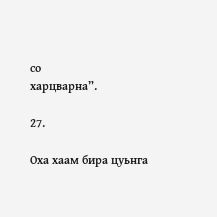со
харцварна”.

27.

Оха хаам бира цуьнга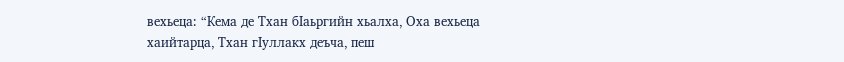вехьеца: “Кема де Тхан бIаьргийн хьалха‚ Оха вехьеца
хаийтарца‚ Тхан гIуллакх деъча‚ пеш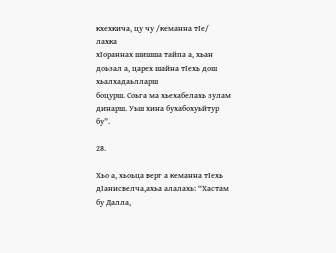кхехкича‚ цу чу /кеманна тIе/ лахка
хIораннах шишша тайпа а‚ хьан доьзал а‚ царех шайна тIехь дош хьалхадаьлларш
боцурш. Соьга ма хьехабелахь зулам динарш. Уьш хина бухабохуьйтур бу”.

28.

Хьо а‚ хьоьца верг а кеманна тIехь дIанисвелча‚ахьа алалахь: “Хастам бу Далла‚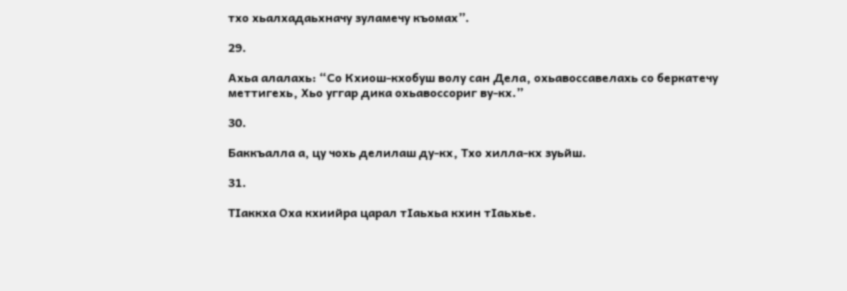тхо хьалхадаьхначу зуламечу къомах”.

29.

Ахьа алалахь: “Со Кхиош-кхобуш волу сан Дела‚ охьавоссавелахь со беркатечу
меттигехь‚ Хьо уггар дика охьавоссориг ву-кх.”

30.

Баккъалла а, цу чохь делилаш ду-кх‚ Тхо хилла-кх зуьйш.

31.

ТIаккха Оха кхиийра царал тIаьхьа кхин тIаьхье.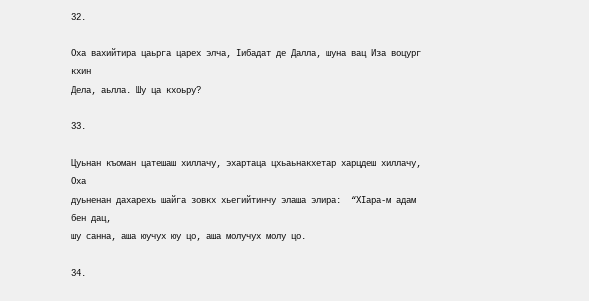32.

Оха вахийтира цаьрга царех элча‚ Iибадат де Далла‚ шуна вац Иза воцург кхин
Дела‚ аьлла. Шу ца кхоьру?

33.

Цуьнан къоман цатешаш хиллачу‚ эхартаца цхьаьнакхетар харцдеш хиллачу‚ Оха
дуьненан дахарехь шайга зовкх хьегийтинчу элаша элира:  “ХIара-м адам бен дац‚
шу санна‚ аша юучух юу цо‚ аша молучух молу цо.

34.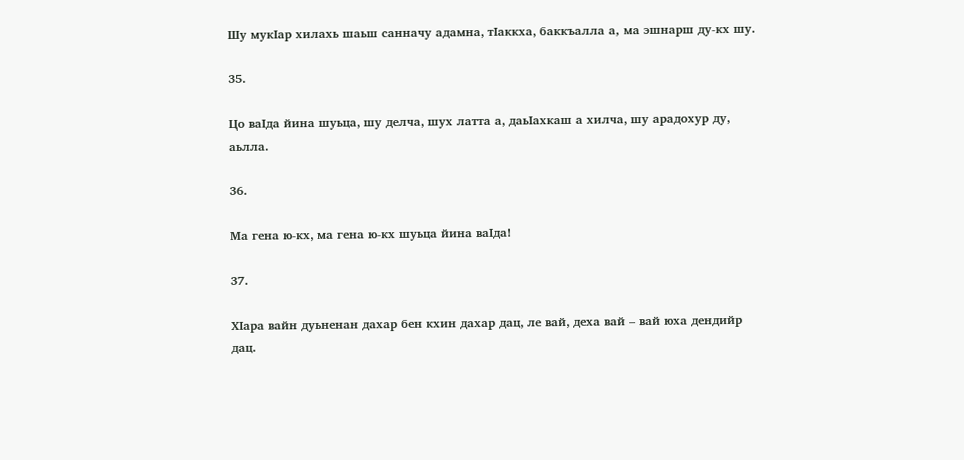Шу мукIар хилахь шаьш санначу адамна‚ тIаккха‚ баккъалла а, ма эшнарш ду-кх шу.

35.

Цо ваIда йина шуьца‚ шу делча‚ шух латта а‚ даьIахкаш а хилча‚ шу арадохур ду‚
аьлла.

36.

Ма гена ю-кх‚ ма гена ю-кх шуьца йина ваIда!

37.

ХIара вайн дуьненан дахар бен кхин дахар дац‚ ле вай‚ деха вай – вай юха дендийр
дац.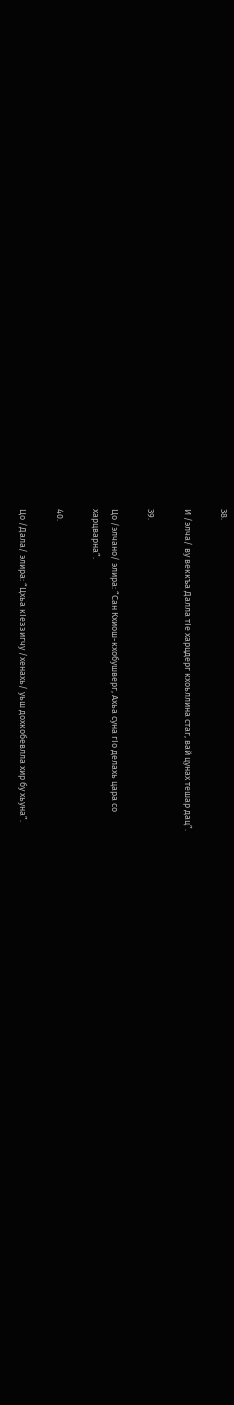38.

И /элча/ ву веккъа Далла тIе харцдерг кхоьллина стаг‚ вай цунах тешар дац”.

39.

Цо /элчано/ элира: “Сан Кхиош-кхобушверг‚ Ахьа суна гIо делахь цара со
харцварна”.

40.

Цо /Дала/ элира: “Цхьа кIеззигчу /хенахь/ уьш дохкобевлла хир бу хьуна”.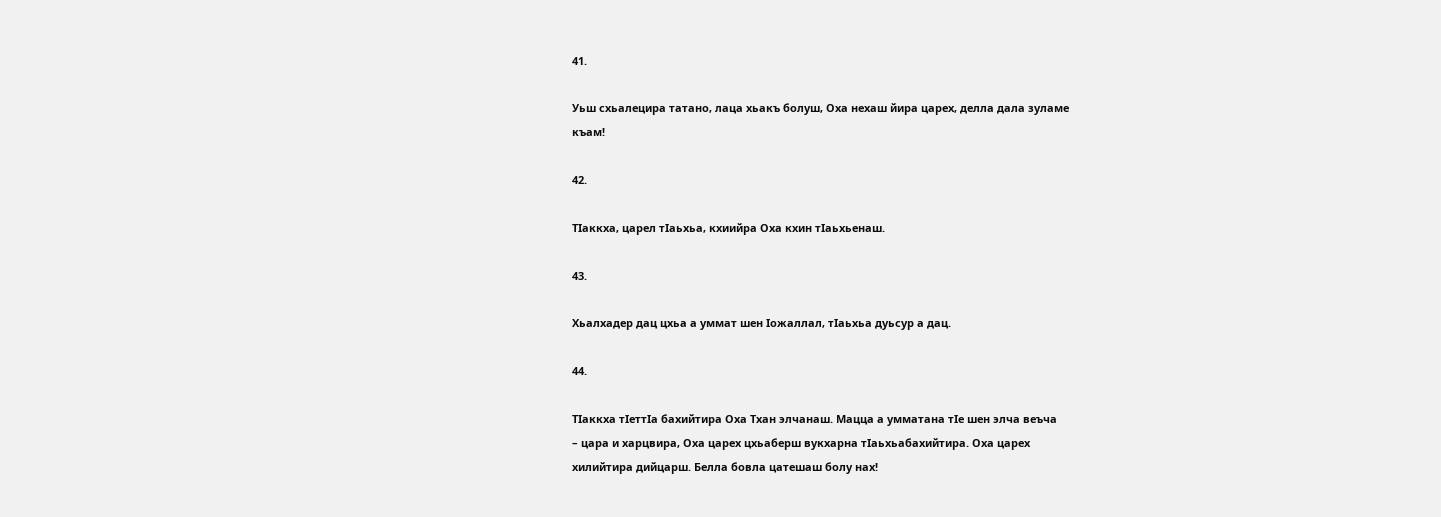41.

Уьш схьалецира татано‚ лаца хьакъ болуш‚ Оха нехаш йира царех‚ делла дала зуламе
къам!

42.

ТIаккха‚ царел тIаьхьа‚ кхиийра Оха кхин тIаьхьенаш.

43.

Хьалхадер дац цхьа а уммат шен Iожаллал‚ тIаьхьа дуьсур а дац.

44.

ТIаккха тIеттIа бахийтира Оха Тхан элчанаш. Мацца а умматана тIе шен элча веъча
– цара и харцвира‚ Оха царех цхьаберш вукхарна тIаьхьабахийтира. Оха царех
хилийтира дийцарш. Белла бовла цатешаш болу нах!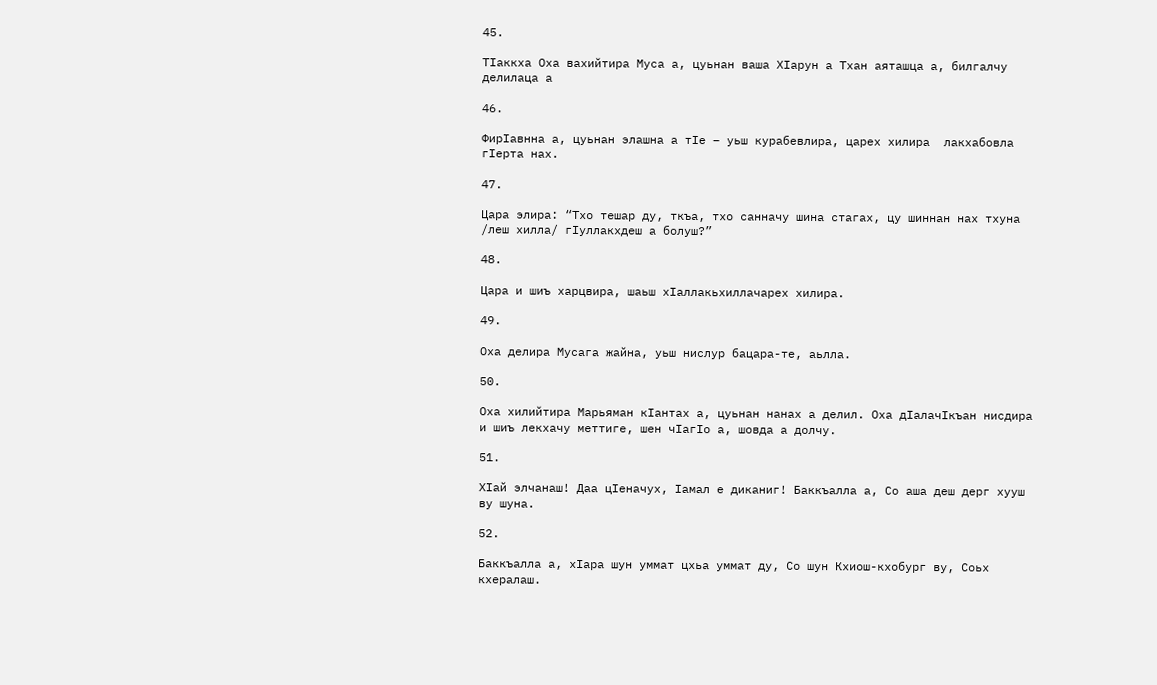45.

ТIаккха Оха вахийтира Муса а‚ цуьнан ваша ХIарун а Тхан аяташца а‚ билгалчу
делилаца а

46.

ФирIавнна а‚ цуьнан элашна а тIе – уьш курабевлира‚ царех хилира  лакхабовла
гIерта нах.

47.

Цара элира: “Тхо тешар ду‚ ткъа‚ тхо санначу шина стагах‚ цу шиннан нах тхуна
/леш хилла/ гIуллакхдеш а болуш?”

48.

Цара и шиъ харцвира‚ шаьш хIаллакьхиллачарех хилира.

49.

Оха делира Мусага жайна‚ уьш нислур бацара-те‚ аьлла.

50.

Оха хилийтира Марьяман кIантах а‚ цуьнан нанах а делил. Оха дIалачIкъан нисдира
и шиъ лекхачу меттиге‚ шен чIагIо а‚ шовда а долчу.

51.

ХIай элчанаш! Даа цIеначух‚ Iамал е диканиг! Баккъалла а, Со аша деш дерг хууш
ву шуна.

52.

Баккъалла а, хIара шун уммат цхьа уммат ду‚ Со шун Кхиош-кхобург ву‚ Соьх
кхералаш.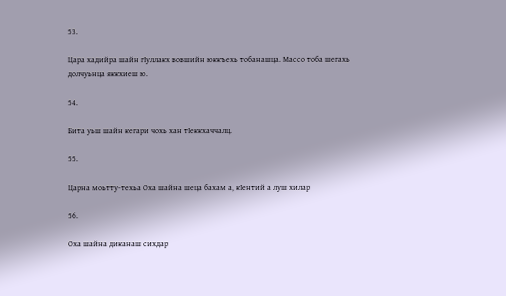53.

Цара хадийра шайн гIуллакх вовшийн юккъехь тобанашца. Массо тоба шегахь
долчуьнца яккхиеш ю.

54.

Бита уьш шайн кегари чохь хан тIеккхаччалц.

55.

Царна моьтту-техьа Оха шайна шеца бахам а‚ кIентий а луш хилар

56.

Оха шайна диканаш сихдар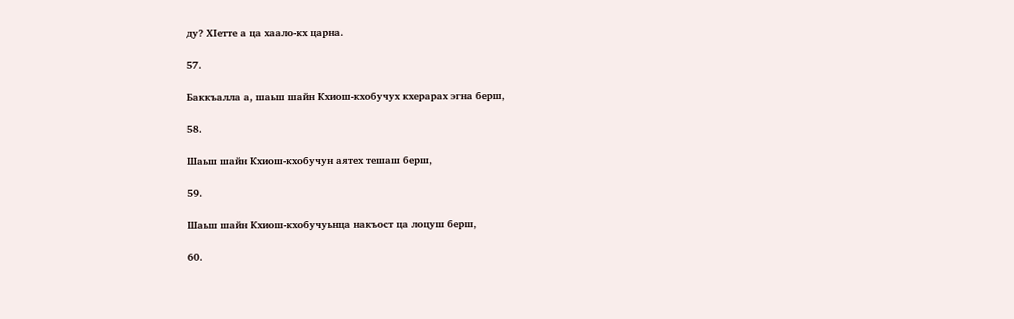ду? ХIетте а ца хаало-кх царна.

57.

Баккъалла а, шаьш шайн Кхиош-кхобучух кхерарах эгна берш‚

58.

Шаьш шайн Кхиош-кхобучун аятех тешаш берш‚

59.

Шаьш шайн Кхиош-кхобучуьнца накъост ца лоцуш берш‚

60.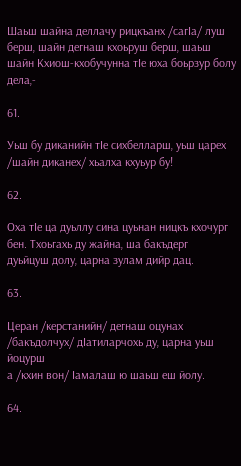Шаьш шайна деллачу рицкъанх /сагIа/ луш берш‚ шайн дегнаш кхоьруш берш‚ шаьш
шайн Кхиош-кхобучунна тIе юха боьрзур болу дела‚-

61.

Уьш бу диканийн тIе сихбелларш‚ уьш царех /шайн диканех/ хьалха кхуьур бу!

62.

Оха тIе ца дуьллу сина цуьнан ницкъ кхочург бен. Тхоьгахь ду жайна‚ ша бакъдерг
дуьйцуш долу‚ царна зулам дийр дац.

63.

Церан /керстанийн/ дегнаш оцунах /бакъдолчух/ дIатиларчохь ду‚ царна уьш йоцурш
а /кхин вон/ Iамалаш ю шаьш еш йолу.

64.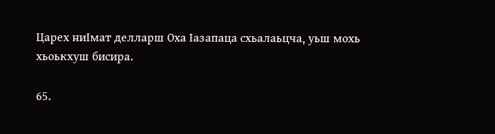Царех ниIмат делларш Оха Iазапаца схьалаьцча‚ уьш мохь хьоькхуш бисира.

65.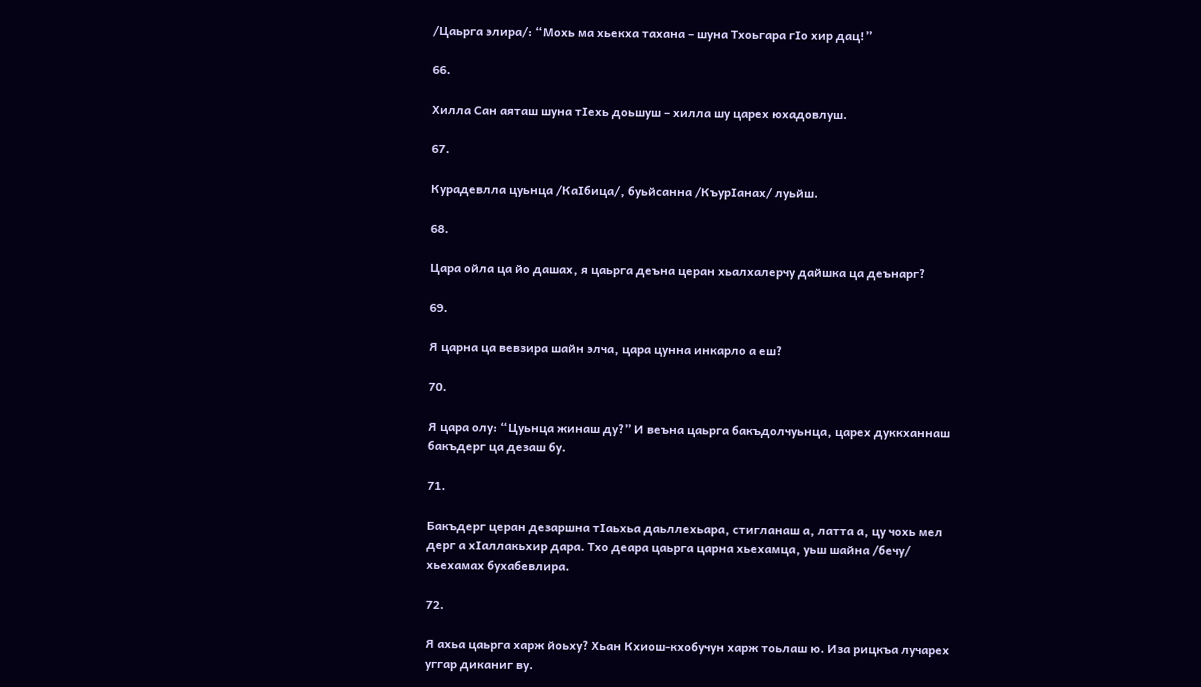/Цаьрга элира/: “Мохь ма хьекха тахана – шуна Тхоьгара гIо хир дац!”

66.

Хилла Сан аяташ шуна тIехь доьшуш – хилла шу царех юхадовлуш.

67.

Курадевлла цуьнца /КаIбица/‚ буьйсанна /КъурIанах/ луьйш.

68.

Цара ойла ца йо дашах‚ я цаьрга деъна церан хьалхалерчу дайшка ца деънарг?

69.

Я царна ца вевзира шайн элча‚ цара цунна инкарло а еш?

70.

Я цара олу: “Цуьнца жинаш ду?” И веъна цаьрга бакъдолчуьнца‚ царех дуккханнаш
бакъдерг ца дезаш бу.

71.

Бакъдерг церан дезаршна тIаьхьа даьллехьара‚ стигланаш а‚ латта а‚ цу чохь мел
дерг а хIаллакьхир дара. Тхо деара цаьрга царна хьехамца‚ уьш шайна /бечу/
хьехамах бухабевлира.

72.

Я ахьа цаьрга харж йоьху? Хьан Кхиош-кхобучун харж тоьлаш ю. Иза рицкъа лучарех
уггар диканиг ву.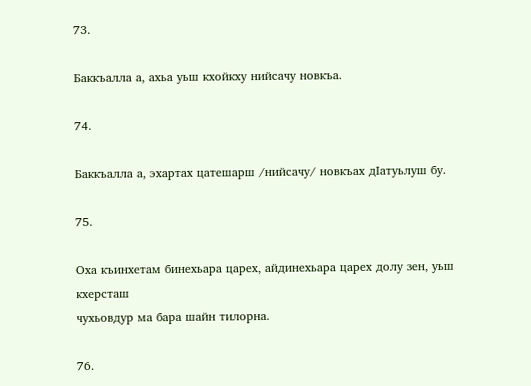73.

Баккъалла а, ахьа уьш кхойкху нийсачу новкъа.

74.

Баккъалла а, эхартах цатешарш /нийсачу/ новкъах дIатуьлуш бу.

75.

Оха къинхетам бинехьара царех‚ айдинехьара царех долу зен‚ уьш кхерсташ
чухьовдур ма бара шайн тилорна.

76.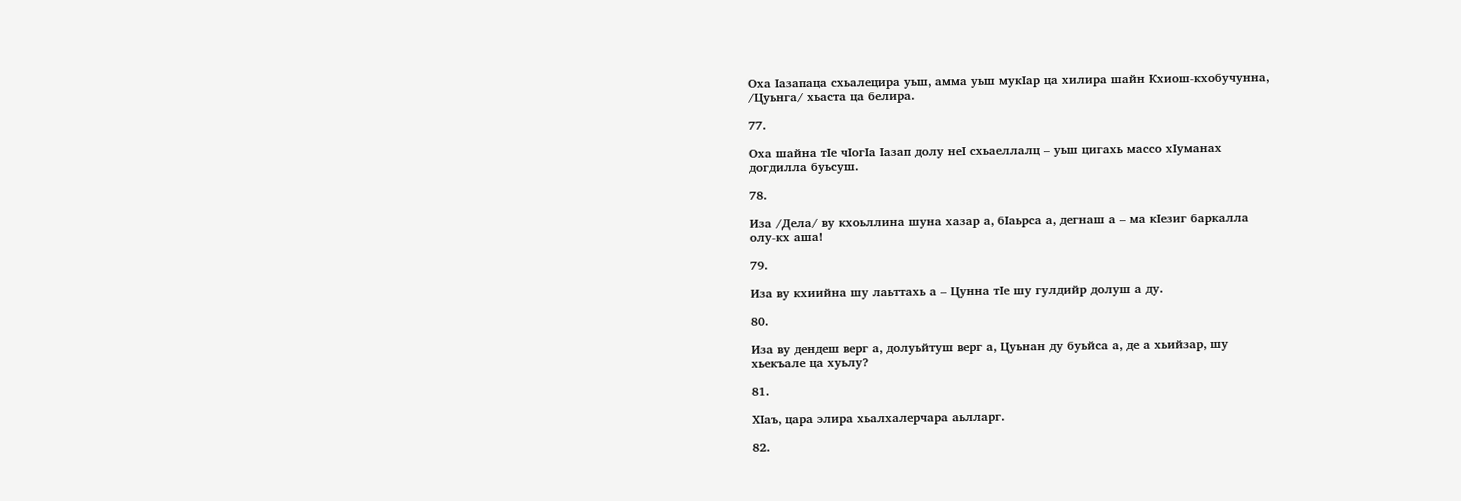Оха Iазапаца схьалецира уьш‚ амма уьш мукIар ца хилира шайн Кхиош-кхобучунна‚
/Цуьнга/ хьаста ца белира.

77.

Оха шайна тIе чIогIа Iазап долу неI схьаеллалц – уьш цигахь массо хIуманах
догдилла буьсуш.

78.

Иза /Дела/ ву кхоьллина шуна хазар а‚ бIаьрса а‚ дегнаш а – ма кIезиг баркалла
олу-кх аша!

79.

Иза ву кхиийна шу лаьттахь а – Цунна тIе шу гулдийр долуш а ду.

80.

Иза ву дендеш верг а‚ долуьйтуш верг а‚ Цуьнан ду буьйса а‚ де а хьийзар‚ шу
хьекъале ца хуьлу?

81.

ХIаъ‚ цара элира хьалхалерчара аьлларг.

82.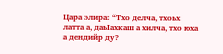Цара элира: “Тхо делча‚ тхоьх латта а‚ даьIахкаш а хилча‚ тхо юха а дендийр ду?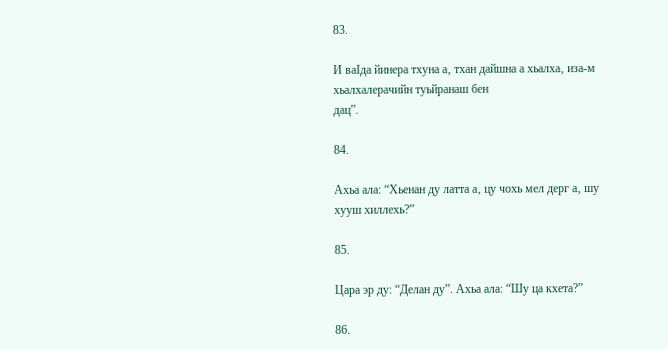83.

И ваIда йинера тхуна а‚ тхан дайшна а хьалха‚ иза-м хьалхалерачийн туьйранаш бен
дац”.

84.

Ахьа ала: “Хьенан ду латта а‚ цу чохь мел дерг а‚ шу хууш хиллехь?”

85.

Цара эр ду: “Делан ду”. Ахьа ала: “Шу ца кхета?”

86.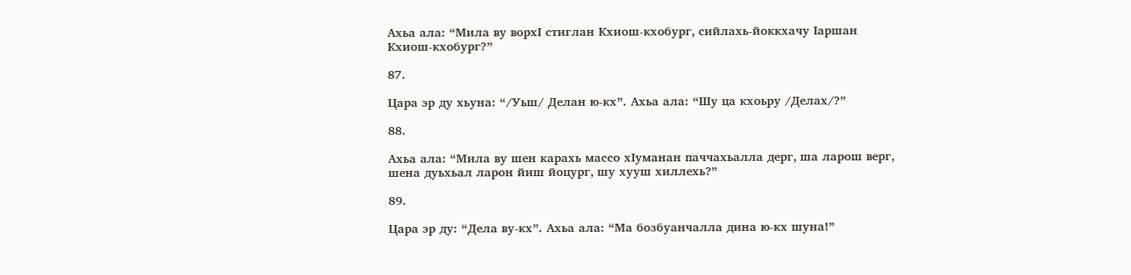Ахьа ала: “Мила ву ворхI стиглан Кхиош-кхобург‚ сийлахь-йоккхачу Iаршан
Кхиош-кхобург?”

87.

Цара эр ду хьуна: “/Уьш/ Делан ю-кх”. Ахьа ала: “Шу ца кхоьру /Делах/?”

88.

Ахьа ала: “Мила ву шен карахь массо хIуманан паччахьалла дерг‚ ша ларош верг‚
шена дуьхьал ларон йиш йоцург‚ шу хууш хиллехь?”

89.

Цара эр ду: “Дела ву-кх”. Ахьа ала: “Ма бозбуанчалла дина ю-кх шуна!”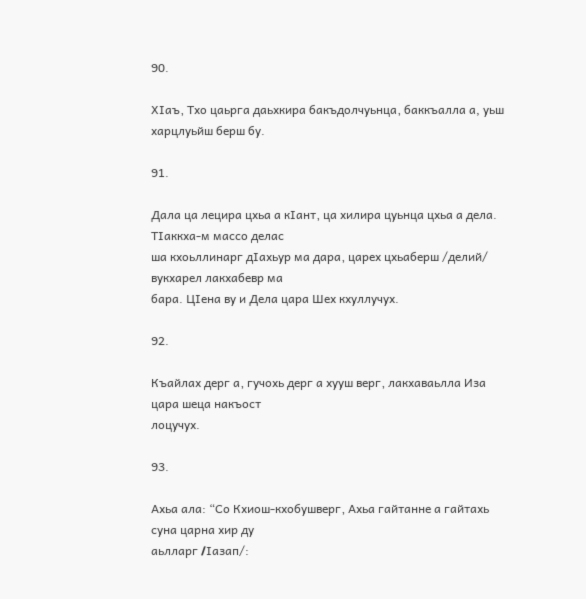90.

ХIаъ‚ Тхо цаьрга даьхкира бакъдолчуьнца‚ баккъалла а, уьш харцлуьйш берш бу.

91.

Дала ца лецира цхьа а кIант‚ ца хилира цуьнца цхьа а дела. ТIаккха-м массо делас
ша кхоьллинарг дIахьур ма дара‚ царех цхьаберш /делий/ вукхарел лакхабевр ма
бара. ЦIена ву и Дела цара Шех кхуллучух.

92.

Къайлах дерг а‚ гучохь дерг а хууш верг‚ лакхаваьлла Иза цара шеца накъост
лоцучух.

93.

Ахьа ала: “Со Кхиош-кхобушверг‚ Ахьа гайтанне а гайтахь суна царна хир ду
аьлларг /Iазап/: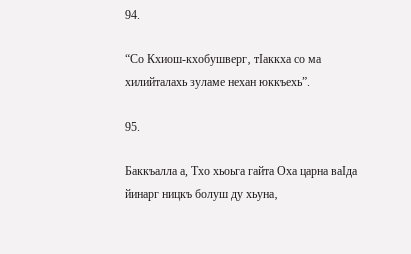94.

“Со Кхиош-кхобушверг‚ тIаккха со ма хилийталахь зуламе нехан юккъехь”.

95.

Баккъалла а, Тхо хьоьга гайта Оха царна ваIда йинарг ницкъ болуш ду хьуна‚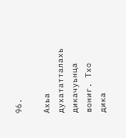96.

Ахьа духататталахь дикачуьнца вониг. Тхо дика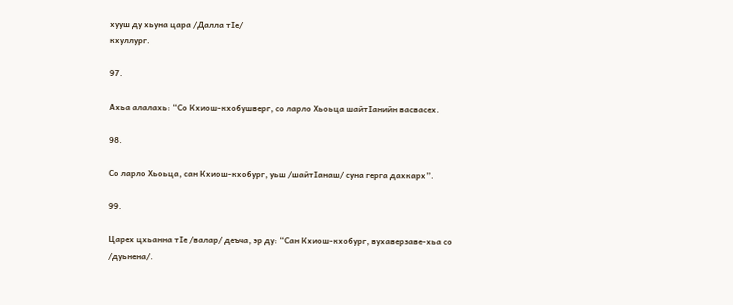хууш ду хьуна цара /Далла тIе/
кхуллург.

97.

Ахьа алалахь: “Со Кхиош-кхобушверг‚ со ларло Хьоьца шайтIанийн васвасех.

98.

Со ларло Хьоьца‚ сан Кхиош-кхобург‚ уьш /шайтIанаш/ суна герга дахкарх”.

99.

Царех цхьанна тIе /валар/ деъча‚ эр ду: “Сан Кхиош-кхобург‚ вухаверзаве-хьа со
/дуьнена/.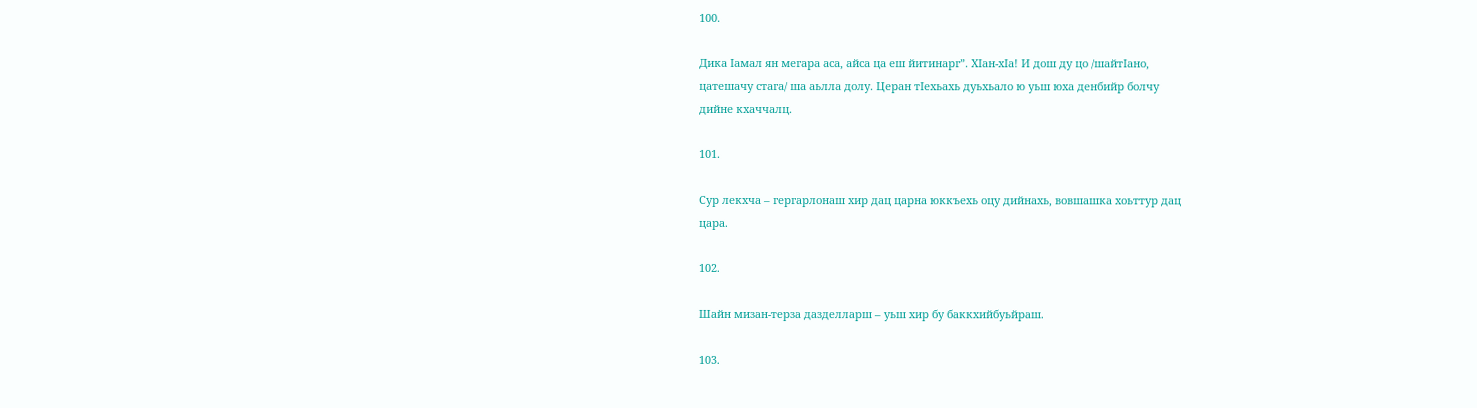100.

Дика Iамал ян мегара аса‚ айса ца еш йитинарг”. ХIан-хIа! И дош ду цо /шайтIано‚
цатешачу стага/ ша аьлла долу. Церан тIехьахь дуьхьало ю уьш юха денбийр болчу
дийне кхаччалц.

101.

Сур лекхча – гергарлонаш хир дац царна юккъехь оцу дийнахь‚ вовшашка хоьттур дац
цара.

102.

Шайн мизан-терза дазделларш – уьш хир бу баккхийбуьйраш.

103.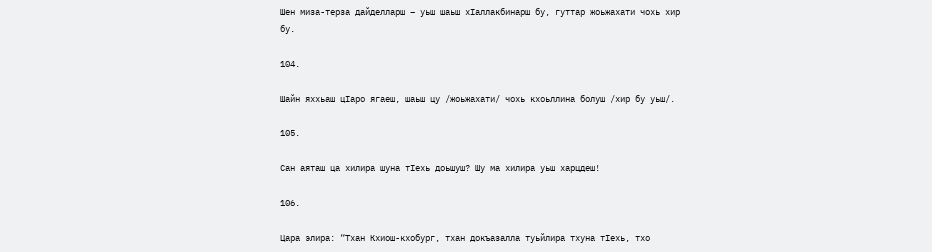Шен миза-терза дайделларш – уьш шаьш хIаллакбинарш бу‚ гуттар жоьжахати чохь хир
бу.

104.

Шайн яххьаш цIаро ягаеш‚ шаьш цу /жоьжахати/ чохь кхоьллина болуш /хир бу уьш/.

105.

Сан аяташ ца хилира шуна тIехь доьшуш? Шу ма хилира уьш харцдеш!

106.

Цара элира: “Тхан Кхиош-кхобург‚ тхан докъазалла туьйлира тхуна тIехь‚ тхо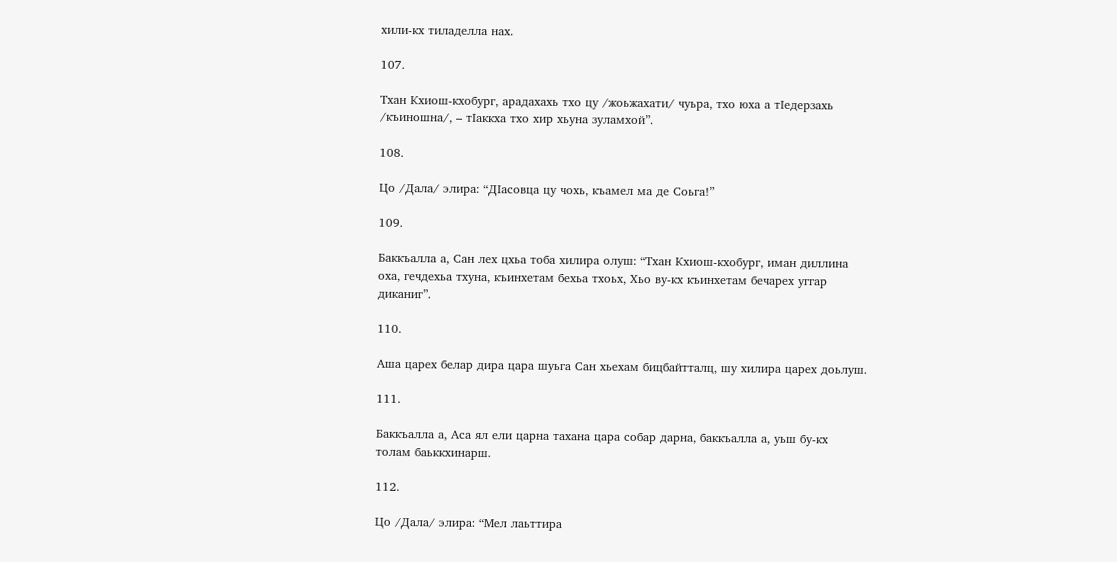хили-кх тиладелла нах.

107.

Тхан Кхиош-кхобург‚ арадахахь тхо цу /жоьжахати/ чуьра‚ тхо юха а тIедерзахь
/къиношна/‚ – тIаккха тхо хир хьуна зуламхой”.

108.

Цо /Дала/ элира: “ДIасовца цу чохь‚ къамел ма де Соьга!”

109.

Баккъалла а, Сан лех цхьа тоба хилира олуш: “Тхан Кхиош-кхобург‚ иман диллина
оха‚ гечдехьа тхуна‚ къинхетам бехьа тхоьх‚ Хьо ву-кх къинхетам бечарех уггар
диканиг”.

110.

Аша царех белар дира цара шуьга Сан хьехам бицбайтталц‚ шу хилира царех доьлуш.

111.

Баккъалла а, Аса ял ели царна тахана цара собар дарна‚ баккъалла а, уьш бу-кх
толам баьккхинарш.

112.

Цо /Дала/ элира: “Мел лаьттира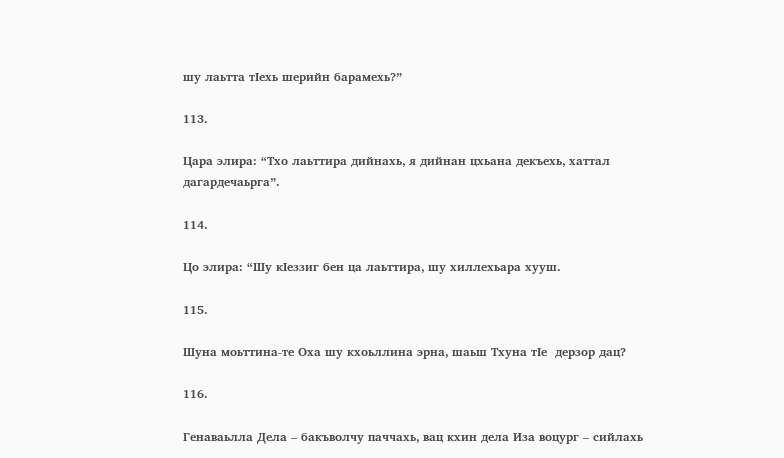шу лаьтта тIехь шерийн барамехь?”

113.

Цара элира: “Тхо лаьттира дийнахь‚ я дийнан цхьана декъехь‚ хаттал
дагардечаьрга”.

114.

Цо элира: “Шу кIеззиг бен ца лаьттира‚ шу хиллехьара хууш.

115.

Шуна моьттина-те Оха шу кхоьллина эрна‚ шаьш Тхуна тIе  дерзор дац?

116.

Генаваьлла Дела – бакъволчу паччахь‚ вац кхин дела Иза воцург – сийлахь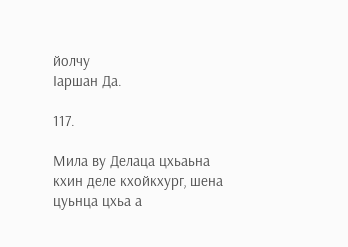йолчу
Iаршан Да.

117.

Мила ву Делаца цхьаьна кхин деле кхойкхург‚ шена цуьнца цхьа а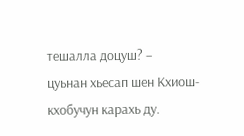тешалла доцуш? –
цуьнан хьесап шен Кхиош-кхобучун карахь ду.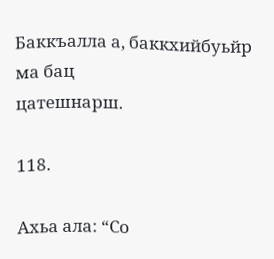Баккъалла а, баккхийбуьйр ма бац
цатешнарш.

118.

Ахьа ала: “Со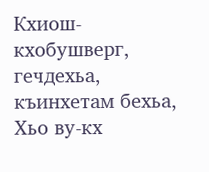Кхиош-кхобушверг‚ гечдехьа‚ къинхетам бехьа‚ Хьо ву-кх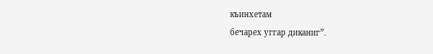къинхетам
бечарех уггар диканиг”.